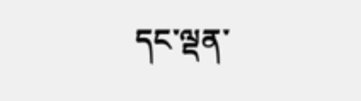དང་ལྡན་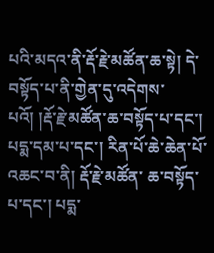པའི་མདའ་ནི་རྡོ་རྗེ་མཚོན་ཆ་སྟེ། དེ་བསྟོད་པ་ནི་གྱེན་དུ་འདེགས་པའོ། །རྡོ་རྗེ་མཚོན་ཆ་བསྟོད་པ་དང་། པདྨ་དམ་པ་དང་། རིན་པོ་ཆེ་ཆེན་པོ་འཆང་བ་ནི། རྡོ་རྗེ་མཚོན་ ཆ་བསྟོད་པ་དང་། པདྨ་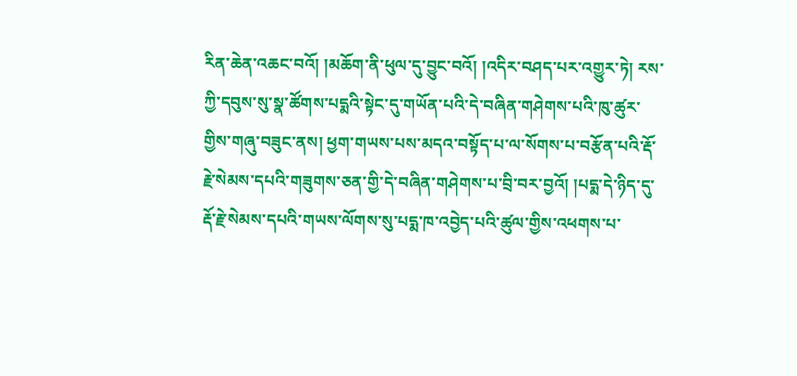རིན་ཆེན་འཆང་བའོ། །མཆོག་ནི་ཕུལ་དུ་བྱུང་བའོ། །འདིར་བཤད་པར་འགྱུར་ཏེ། རས་ཀྱི་དབུས་སུ་སྣ་ཚོགས་པདྨའི་སྟེང་དུ་གཡོན་པའི་དེ་བཞིན་གཤེགས་པའི་ཁུ་ཚུར་གྱིས་གཞུ་བཟུང་ནས། ཕྱག་གཡས་པས་མདའ་བསྟོད་པ་ལ་སོགས་པ་བརྩོན་པའི་རྡོ་ རྗེ་སེམས་དཔའི་གཟུགས་ཅན་གྱི་དེ་བཞིན་གཤེགས་པ་བྲི་བར་བྱའོ། །པདྨ་དེ་ཉིད་དུ་རྡོ་རྗེ་སེམས་དཔའི་གཡས་ལོགས་སུ་པདྨ་ཁ་འབྱེད་པའི་ཚུལ་གྱིས་འཕགས་པ་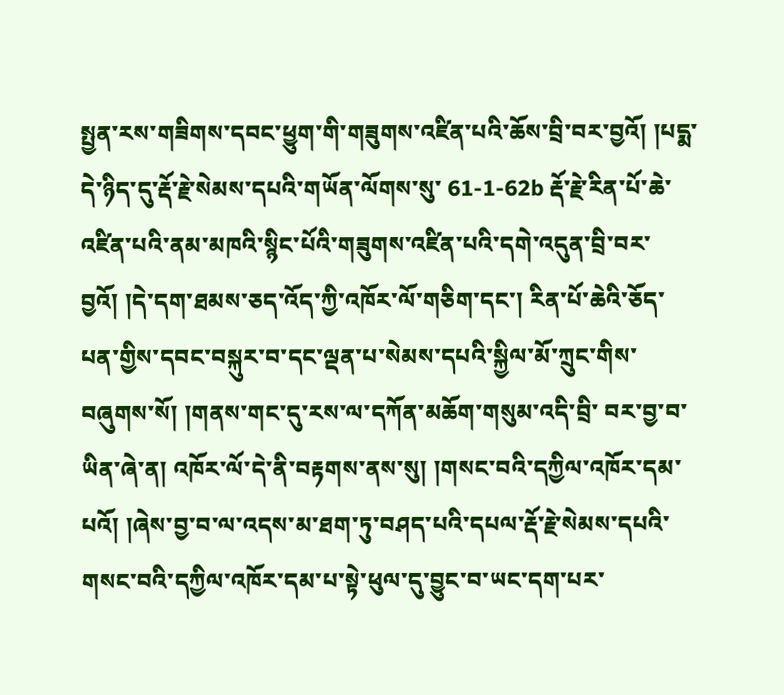སྤྱན་རས་གཟིགས་དབང་ཕྱུག་གི་གཟུགས་འཛིན་པའི་ཆོས་བྲི་བར་བྱའོ། །པདྨ་དེ་ཉིད་དུ་རྡོ་རྗེ་སེམས་དཔའི་གཡོན་ལོགས་སུ་ 61-1-62b རྡོ་རྗེ་རིན་པོ་ཆེ་འཛིན་པའི་ནམ་མཁའི་སྙིང་པོའི་གཟུགས་འཛིན་པའི་དགེ་འདུན་བྲི་བར་བྱའོ། །དེ་དག་ཐམས་ཅད་འོད་ཀྱི་འཁོར་ལོ་གཅིག་དང་། རིན་པོ་ཆེའི་ཅོད་པན་གྱིས་དབང་བསྐུར་བ་དང་ལྡན་པ་སེམས་དཔའི་སྐྱིལ་མོ་ཀྲུང་གིས་བཞུགས་སོ། །གནས་གང་དུ་རས་ལ་དཀོན་མཆོག་གསུམ་འདི་བྲི་ བར་བྱ་བ་ཡིན་ཞེ་ན། འཁོར་ལོ་དེ་ནི་བརྟགས་ནས་སུ། །གསང་བའི་དཀྱིལ་འཁོར་དམ་པའོ། །ཞེས་བྱ་བ་ལ་འདས་མ་ཐག་ཏུ་བཤད་པའི་དཔལ་རྡོ་རྗེ་སེམས་དཔའི་གསང་བའི་དཀྱིལ་འཁོར་དམ་པ་སྟེ་ཕུལ་དུ་བྱུང་བ་ཡང་དག་པར་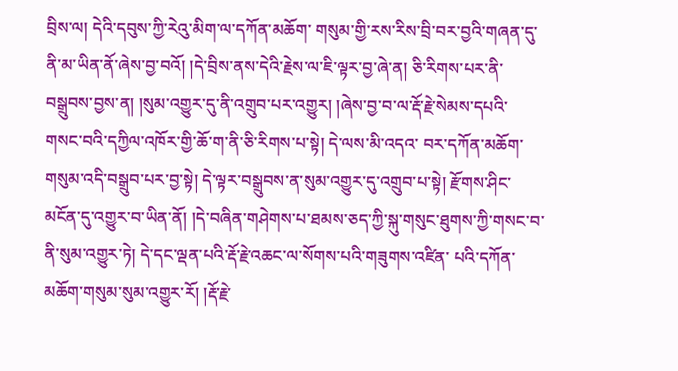བྲིས་ལ། དེའི་དབུས་ཀྱི་རེའུ་མིག་ལ་དཀོན་མཆོག་ གསུམ་གྱི་རས་རིས་བྲི་བར་བྱའི་གཞན་དུ་ནི་མ་ཡིན་ནོ་ཞེས་བྱ་བའོ། །དེ་བྲིས་ནས་དེའི་རྗེས་ལ་ཇི་ལྟར་བྱ་ཞེ་ན། ཅི་རིགས་པར་ནི་བསྒྲུབས་བྱས་ན། །སུམ་འགྱུར་དུ་ནི་འགྲུབ་པར་འགྱུར། །ཞེས་བྱ་བ་ལ་རྡོ་རྗེ་སེམས་དཔའི་གསང་བའི་དཀྱིལ་འཁོར་གྱི་ཆོ་ག་ནི་ཅི་རིགས་པ་སྟེ། དེ་ལས་མི་འདའ་ བར་དཀོན་མཆོག་གསུམ་འདི་བསྒྲུབ་པར་བྱ་སྟེ། དེ་ལྟར་བསྒྲུབས་ན་སུམ་འགྱུར་དུ་འགྲུབ་པ་སྟེ། རྫོགས་ཤིང་མངོན་དུ་འགྱུར་བ་ཡིན་ནོ། །དེ་བཞིན་གཤེགས་པ་ཐམས་ཅད་ཀྱི་སྐུ་གསུང་ཐུགས་ཀྱི་གསང་བ་ནི་སུམ་འགྱུར་ཏེ། དེ་དང་ལྡན་པའི་རྡོ་རྗེ་འཆང་ལ་སོགས་པའི་གཟུགས་འཛིན་ པའི་དཀོན་མཆོག་གསུམ་སུམ་འགྱུར་རོ། །རྡོ་རྗེ་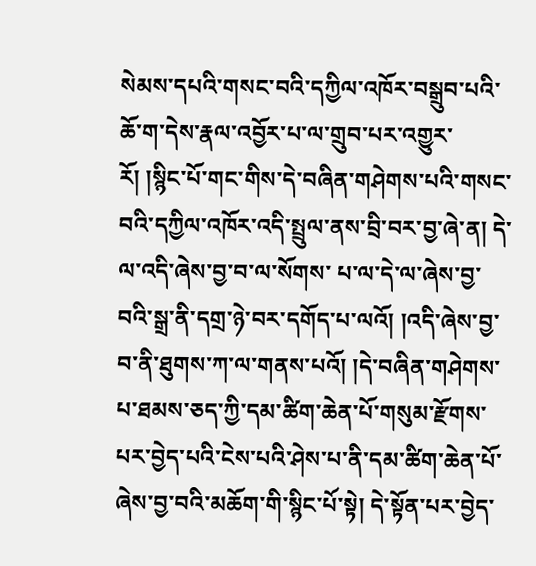སེམས་དཔའི་གསང་བའི་དཀྱིལ་འཁོར་བསྒྲུབ་པའི་ཆོ་ག་དེས་རྣལ་འབྱོར་པ་ལ་གྲུབ་པར་འགྱུར་རོ། །སྙིང་པོ་གང་གིས་དེ་བཞིན་གཤེགས་པའི་གསང་བའི་དཀྱིལ་འཁོར་འདི་སྤྲུལ་ནས་བྲི་བར་བྱ་ཞེ་ན། དེ་ལ་འདི་ཞེས་བྱ་བ་ལ་སོགས་ པ་ལ་དེ་ལ་ཞེས་བྱ་བའི་སྒྲ་ནི་དགྲ་ཉེ་བར་དགོད་པ་ལའོ། །འདི་ཞེས་བྱ་བ་ནི་ཐུགས་ཀ་ལ་གནས་པའོ། །དེ་བཞིན་གཤེགས་པ་ཐམས་ཅད་ཀྱི་དམ་ཚིག་ཆེན་པོ་གསུམ་རྫོགས་པར་བྱེད་པའི་ངེས་པའི་ཤེས་པ་ནི་དམ་ཚིག་ཆེན་པོ་ཞེས་བྱ་བའི་མཆོག་གི་སྙིང་པོ་སྟེ། དེ་སྟོན་པར་བྱེད་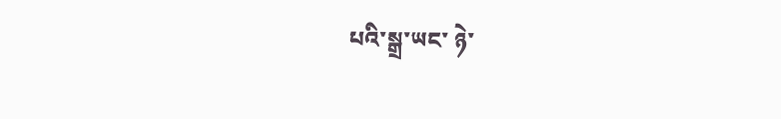པའི་སྒྲ་ཡང་ ཉེ་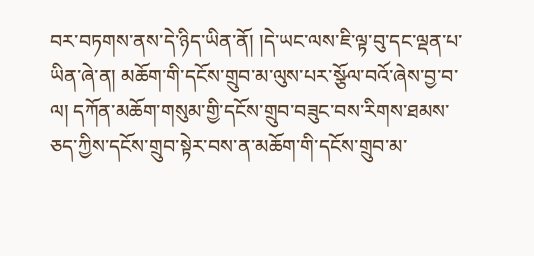བར་བཏགས་ནས་དེ་ཉིད་ཡིན་ནོ། །དེ་ཡང་ལས་ཇི་ལྟ་བུ་དང་ལྡན་པ་ཡིན་ཞེ་ན། མཆོག་གི་དངོས་གྲུབ་མ་ལུས་པར་སྩོལ་བའོ་ཞེས་བྱ་བ་ལ། དཀོན་མཆོག་གསུམ་གྱི་དངོས་གྲུབ་བཟུང་བས་རིགས་ཐམས་ཅད་ཀྱིས་དངོས་གྲུབ་སྟེར་བས་ན་མཆོག་གི་དངོས་གྲུབ་མ་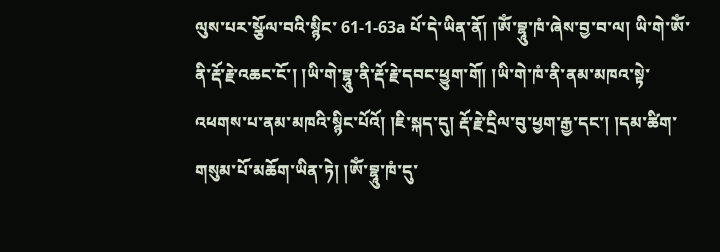ལུས་པར་སྩོལ་བའི་སྙིང་ 61-1-63a པོ་དེ་ཡིན་ནོ། །ཨོཾ་བྷཱུ་ཁཾ་ཞེས་བྱ་བ་ལ། ཡི་གེ་ཨོཾ་ནི་རྡོ་རྗེ་འཆང་ངོ་། །ཡི་གེ་བྷཱུ་ནི་རྡོ་རྗེ་དབང་ཕྱུག་གོ། །ཡི་གེ་ཁཾ་ནི་ནམ་མཁའ་སྟེ་འཕགས་པ་ནམ་མཁའི་སྙིང་པོའོ། །ཇི་སྐད་དུ། རྡོ་རྗེ་དྲིལ་བུ་ཕྱག་རྒྱ་དང་། །དམ་ཚིག་གསུམ་པོ་མཆོག་ཡིན་ཏེ། །ཨོཾ་བྷཱུ་ཁཾ་དུ་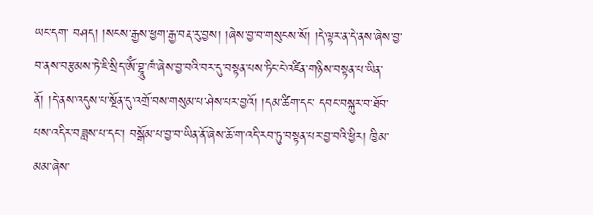ཡང་དག་ བཤད། །སངས་རྒྱས་ཕྱག་རྒྱ་བརྡ་རུ་བྱས། །ཞེས་བྱ་བ་གསུངས་སོ། །དེ་ལྟར་ན་དེ་ནས་ཞེས་བྱ་བ་ནས་བརྩམས་ཏེ་ཇི་སྲིད་ཨོཾ་བྷཱུ་ཁཾ་ཞེས་བྱ་བའི་བར་དུ་བསྟན་པས་ཏིང་ངེ་འཛིན་གཉིས་བསྟན་པ་ཡིན་ནོ། །དེ་ནས་འདུས་པ་སྔོན་དུ་འགྲོ་བས་གསུམ་པ་ཤེས་པར་བྱའོ། །དམ་ཚིག་དང་ དབང་བསྐུར་བ་ཐོབ་པས་འདིར་བཟླས་པ་དང་། བསྒོམ་པ་བྱ་བ་ཡིན་ནོ་ཞེས་ཆོ་ག་འདི་རབ་ཏུ་བསྟན་པར་བྱ་བའི་ཕྱིར། ཁྱིམ་མམ་ཞེས་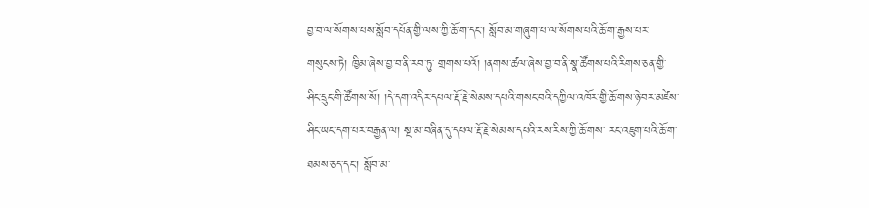བྱ་བ་ལ་སོགས་པས་སློབ་དཔོན་གྱི་ལས་ཀྱི་ཆོ་ག་དང་། སློབ་མ་གཞུག་པ་ལ་སོགས་པའི་ཆོ་ག་རྒྱས་པར་གསུངས་ཏེ། ཁྱིམ་ཞེས་བྱ་བ་ནི་རབ་ཏུ་ གྲགས་པའོ། །ནགས་ཚལ་ཞེས་བྱ་བ་ནི་སྣ་ཚོགས་པའི་རིགས་ཅན་གྱི་ཤིང་དྲུང་གི་ཚོགས་སོ། །དེ་དག་འདིར་དཔལ་རྡོ་རྗེ་སེམས་དཔའི་གསང་བའི་དཀྱིལ་འཁོར་གྱི་ཆོ་གས་ཉེ་བར་མཛེས་ཤིང་ཡང་དག་པར་བརྒྱན་ལ། སྔ་མ་བཞིན་དུ་དཔལ་རྡོ་རྗེ་སེམས་དཔའི་རས་རིས་ཀྱི་ཆོ་གས་ རང་འཇུག་པའི་ཆོ་ག་ཐམས་ཅད་དང་། སློབ་མ་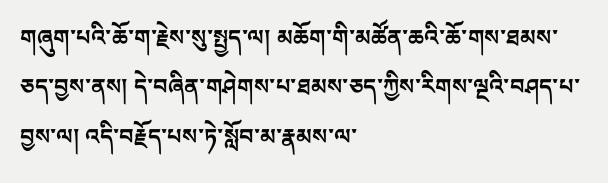གཞུག་པའི་ཆོ་ག་རྗེས་སུ་སྤྱད་ལ། མཆོག་གི་མཚོན་ཆའི་ཆོ་གས་ཐམས་ཅད་བྱས་ནས། དེ་བཞིན་གཤེགས་པ་ཐམས་ཅད་ཀྱིས་རིགས་ལྔའི་བཤད་པ་བྱས་ལ། འདི་བརྗོད་པས་ཏེ་སློབ་མ་རྣམས་ལ་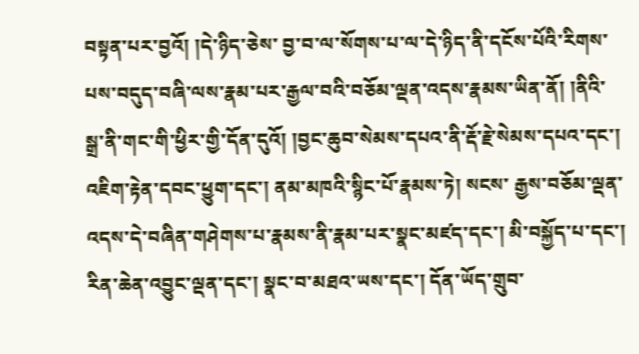བསྟན་པར་བྱའོ། །དེ་ཉིད་ཅེས་ བྱ་བ་ལ་སོགས་པ་ལ་དེ་ཉིད་ནི་དངོས་པོའི་རིགས་པས་བདུད་བཞི་ལས་རྣམ་པར་རྒྱལ་བའི་བཅོམ་ལྡན་འདས་རྣམས་ཡིན་ནོ། །ནིའི་སྒྲ་ནི་གང་གི་ཕྱིར་གྱི་དོན་དུའོ། །བྱང་ཆུབ་སེམས་དཔའ་ནི་རྡོ་རྗེ་སེམས་དཔའ་དང་། འཇིག་རྟེན་དབང་ཕྱུག་དང་། ནམ་མཁའི་སྙིང་པོ་རྣམས་ཏེ། སངས་ རྒྱས་བཅོམ་ལྡན་འདས་དེ་བཞིན་གཤེགས་པ་རྣམས་ནི་རྣམ་པར་སྣང་མཛད་དང་། མི་བསྐྱོད་པ་དང་། རིན་ཆེན་འབྱུང་ལྡན་དང་། སྣང་བ་མཐའ་ཡས་དང་། དོན་ཡོད་གྲུབ་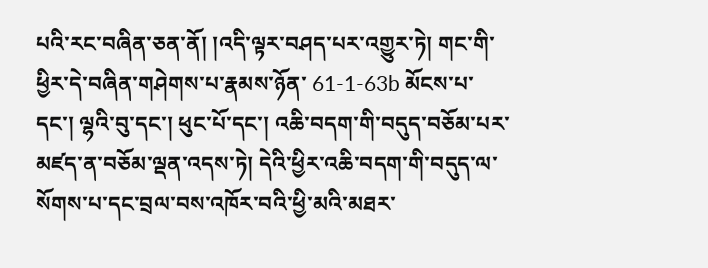པའི་རང་བཞིན་ཅན་ནོ། །འདི་ལྟར་བཤད་པར་འགྱུར་ཏེ། གང་གི་ཕྱིར་དེ་བཞིན་གཤེགས་པ་རྣམས་ཉོན་ 61-1-63b མོངས་པ་དང་། ལྷའི་བུ་དང་། ཕུང་པོ་དང་། འཆི་བདག་གི་བདུད་བཅོམ་པར་མཛད་ན་བཅོམ་ལྡན་འདས་ཏེ། དེའི་ཕྱིར་འཆི་བདག་གི་བདུད་ལ་སོགས་པ་དང་བྲལ་བས་འཁོར་བའི་ཕྱི་མའི་མཐར་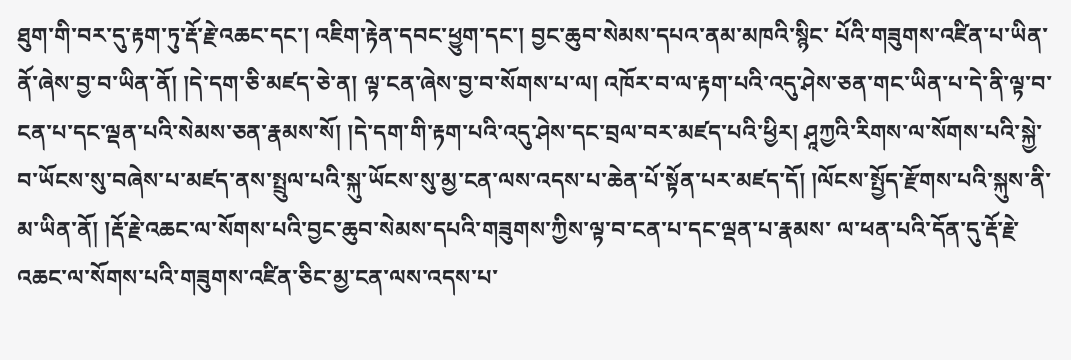ཐུག་གི་བར་དུ་རྟག་ཏུ་རྡོ་རྗེ་འཆང་དང་། འཇིག་རྟེན་དབང་ཕྱུག་དང་། བྱང་ཆུབ་སེམས་དཔའ་ནམ་མཁའི་སྙིང་ པོའི་གཟུགས་འཛིན་པ་ཡིན་ནོ་ཞེས་བྱ་བ་ཡིན་ནོ། །དེ་དག་ཅི་མཛད་ཅེ་ན། ལྟ་ངན་ཞེས་བྱ་བ་སོགས་པ་ལ། འཁོར་བ་ལ་རྟག་པའི་འདུ་ཤེས་ཅན་གང་ཡིན་པ་དེ་ནི་ལྟ་བ་ངན་པ་དང་ལྡན་པའི་སེམས་ཅན་རྣམས་སོ། །དེ་དག་གི་རྟག་པའི་འདུ་ཤེས་དང་བྲལ་བར་མཛད་པའི་ཕྱིར། ཤཱཀྱའི་རིགས་ལ་སོགས་པའི་སྐྱེ་བ་ཡོངས་སུ་བཞེས་པ་མཛད་ནས་སྤྲུལ་པའི་སྐུ་ཡོངས་སུ་མྱ་ངན་ལས་འདས་པ་ཆེན་པོ་སྟོན་པར་མཛད་དོ། །ལོངས་སྤྱོད་རྫོགས་པའི་སྐུས་ནི་མ་ཡིན་ནོ། །རྡོ་རྗེ་འཆང་ལ་སོགས་པའི་བྱང་ཆུབ་སེམས་དཔའི་གཟུགས་ཀྱིས་ལྟ་བ་ངན་པ་དང་ལྡན་པ་རྣམས་ ལ་ཕན་པའི་དོན་དུ་རྡོ་རྗེ་འཆང་ལ་སོགས་པའི་གཟུགས་འཛིན་ཅིང་མྱ་ངན་ལས་འདས་པ་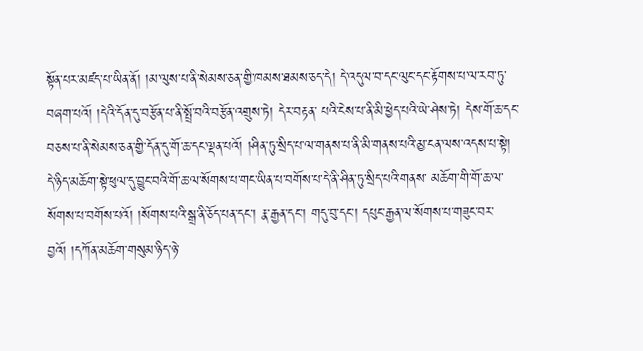སྟོན་པར་མཛད་པ་ཡིན་ནོ། །མ་ལུས་པ་ནི་སེམས་ཅན་གྱི་ཁམས་ཐམས་ཅད་དེ། དེ་འདུལ་བ་དང་ལུང་དང་རྟོགས་པ་ལ་རབ་ཏུ་བཞག་པའོ། །དེའི་དོན་དུ་བརྩོན་པ་ནི་སྤྲོ་བའི་བརྩོན་འགྲུས་ཏེ། དེར་བརྟན་ པའི་ངེས་པ་ནི་མི་ཕྱེད་པའི་ཡེ་ཤེས་ཏེ། དེས་གོ་ཆ་དང་བཅས་པ་ནི་སེམས་ཅན་གྱི་དོན་དུ་གོ་ཆ་དང་ལྡན་པའོ། །ཤིན་ཏུ་སྲིད་པ་ལ་གནས་པ་ནི་མི་གནས་པའི་མྱ་ངན་ལས་འདས་པ་སྟེ། དེ་ཉིད་མཆོག་སྟེ་ཕུལ་དུ་བྱུང་བའི་གོ་ཆ་ལ་སོགས་པ་གང་ཡིན་པ་བགོས་པ་དེ་ནི་ཤིན་ཏུ་སྲིད་པའི་གནས་ མཆོག་གི་གོ་ཆ་ལ་སོགས་པ་བགོས་པའོ། །སོགས་པའི་སྒྲ་ནི་ཅོད་པན་དང་། རྣ་རྒྱན་དང་། གདུ་བུ་དང་། དཔུང་རྒྱན་ལ་སོགས་པ་གཟུང་བར་བྱའོ། །དཀོན་མཆོག་གསུམ་ཉིད་ཉེ་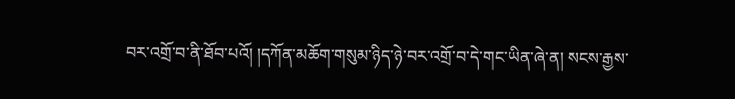བར་འགྲོ་བ་ནི་ཐོབ་པའོ། །དཀོན་མཆོག་གསུམ་ཉིད་ཉེ་བར་འགྲོ་བ་དེ་གང་ཡིན་ཞེ་ན། སངས་རྒྱས་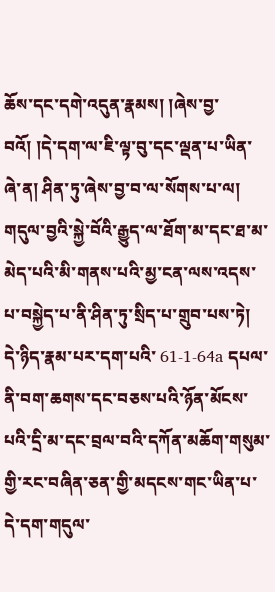ཆོས་དང་དགེ་འདུན་རྣམས། །ཞེས་བྱ་བའོ། །དེ་དག་ལ་ཇི་ལྟ་བུ་དང་ལྡན་པ་ཡིན་ཞེ་ན། ཤིན་ཏུ་ཞེས་བྱ་བ་ལ་སོགས་པ་ལ། གདུལ་བྱའི་སྐྱེ་བོའི་རྒྱུད་ལ་ཐོག་མ་དང་ཐ་མ་མེད་པའི་མི་གནས་པའི་མྱ་ངན་ལས་འདས་པ་བསྐྱེད་པ་ནི་ཤིན་ཏུ་སྲིད་པ་གྲུབ་པས་ཏེ། དེ་ཉིད་རྣམ་པར་དག་པའི་ 61-1-64a དཔལ་ནི་བག་ཆགས་དང་བཅས་པའི་ཉོན་མོངས་པའི་དྲི་མ་དང་བྲལ་བའི་དཀོན་མཆོག་གསུམ་གྱི་རང་བཞིན་ཅན་གྱི་མདངས་གང་ཡིན་པ་དེ་དག་གདུལ་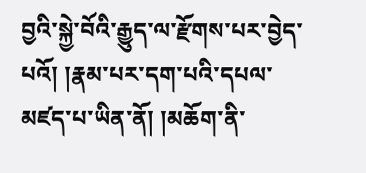བྱའི་སྐྱེ་བོའི་རྒྱུད་ལ་རྫོགས་པར་བྱེད་པའོ། །རྣམ་པར་དག་པའི་དཔལ་མཛད་པ་ཡིན་ནོ། །མཆོག་ནི་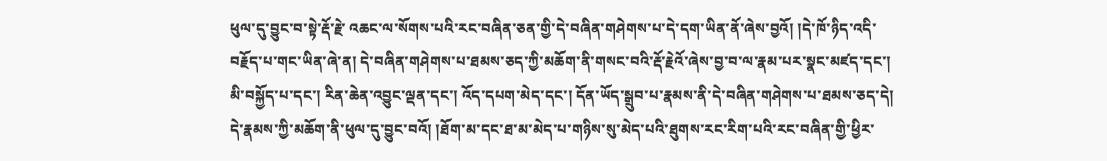ཕུལ་དུ་བྱུང་བ་སྟེ་རྡོ་རྗེ་ འཆང་ལ་སོགས་པའི་རང་བཞིན་ཅན་གྱི་དེ་བཞིན་གཤེགས་པ་དེ་དག་ཡིན་ནོ་ཞེས་བྱའོ། །དེ་ཁོ་ཉིད་འདི་བརྗོད་པ་གང་ཡིན་ཞེ་ན། དེ་བཞིན་གཤེགས་པ་ཐམས་ཅད་ཀྱི་མཆོག་ནི་གསང་བའི་རྡོ་རྗེའོ་ཞེས་བྱ་བ་ལ་རྣམ་པར་སྣང་མཛད་དང་། མི་བསྐྱོད་པ་དང་། རིན་ཆེན་འབྱུང་ལྡན་དང་། འོད་དཔག་མེད་དང་། དོན་ཡོད་སྒྲུབ་པ་རྣམས་ནི་དེ་བཞིན་གཤེགས་པ་ཐམས་ཅད་དེ། དེ་རྣམས་ཀྱི་མཆོག་ནི་ཕུལ་དུ་བྱུང་བའོ། །ཐོག་མ་དང་ཐ་མ་མེད་པ་གཉིས་སུ་མེད་པའི་ཐུགས་རང་རིག་པའི་རང་བཞིན་གྱི་ཕྱིར་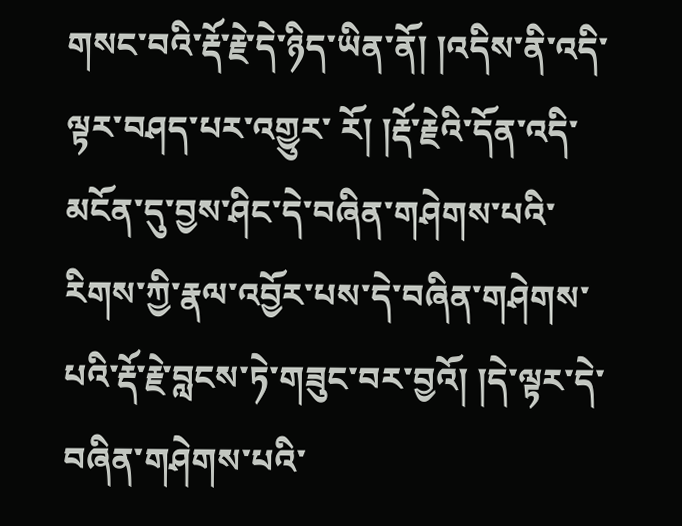གསང་བའི་རྡོ་རྗེ་དེ་ཉིད་ཡིན་ནོ། །འདིས་ནི་འདི་ལྟར་བཤད་པར་འགྱུར་ རོ། །རྡོ་རྗེའི་དོན་འདི་མངོན་དུ་བྱས་ཤིང་དེ་བཞིན་གཤེགས་པའི་རིགས་ཀྱི་རྣལ་འབྱོར་པས་དེ་བཞིན་གཤེགས་པའི་རྡོ་རྗེ་བླངས་ཏེ་གཟུང་བར་བྱའོ། །དེ་ལྟར་དེ་བཞིན་གཤེགས་པའི་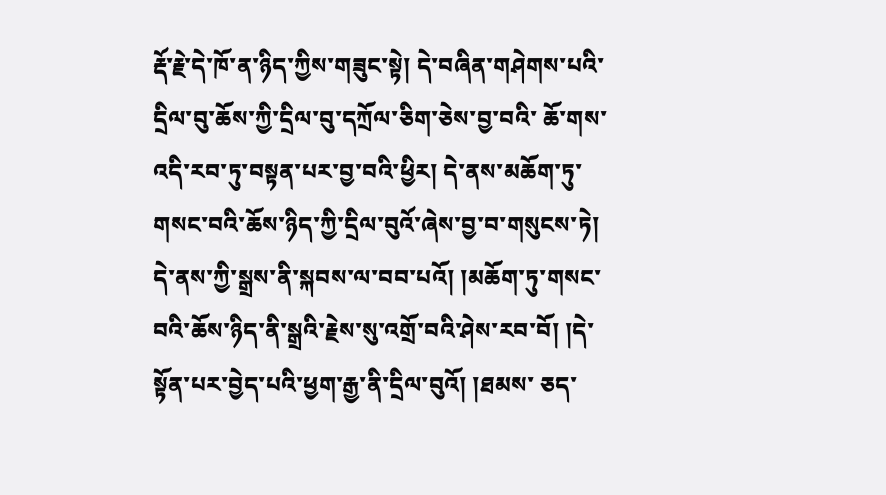རྡོ་རྗེ་དེ་ཁོ་ན་ཉིད་ཀྱིས་གཟུང་སྟེ། དེ་བཞིན་གཤེགས་པའི་དྲིལ་བུ་ཆོས་ཀྱི་དྲིལ་བུ་དཀྲོལ་ཅིག་ཅེས་བྱ་བའི་ ཆོ་གས་འདི་རབ་ཏུ་བསྟན་པར་བྱ་བའི་ཕྱིར། དེ་ནས་མཆོག་ཏུ་གསང་བའི་ཆོས་ཉིད་ཀྱི་དྲིལ་བུའོ་ཞེས་བྱ་བ་གསུངས་ཏེ། དེ་ནས་ཀྱི་སྒྲས་ནི་སྐབས་ལ་བབ་པའོ། །མཆོག་ཏུ་གསང་བའི་ཆོས་ཉིད་ནི་སྒྲའི་རྗེས་སུ་འགྲོ་བའི་ཤེས་རབ་བོ། །དེ་སྟོན་པར་བྱེད་པའི་ཕྱག་རྒྱ་ནི་དྲིལ་བུའོ། །ཐམས་ ཅད་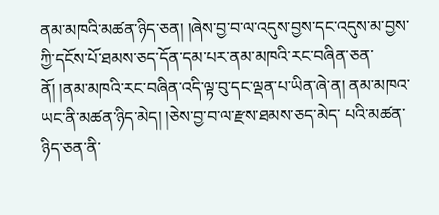ནམ་མཁའི་མཚན་ཉིད་ཅན། །ཞེས་བྱ་བ་ལ་འདུས་བྱས་དང་འདུས་མ་བྱས་ཀྱི་དངོས་པོ་ཐམས་ཅད་དོན་དམ་པར་ནམ་མཁའི་རང་བཞིན་ཅན་ནོ། །ནམ་མཁའི་རང་བཞིན་འདི་ལྟ་བུ་དང་ལྡན་པ་ཡིན་ཞེ་ན། ནམ་མཁའ་ཡང་ནི་མཚན་ཉིད་མེད། །ཅེས་བྱ་བ་ལ་རྫས་ཐམས་ཅད་མེད་ པའི་མཚན་ཉིད་ཅན་ནི་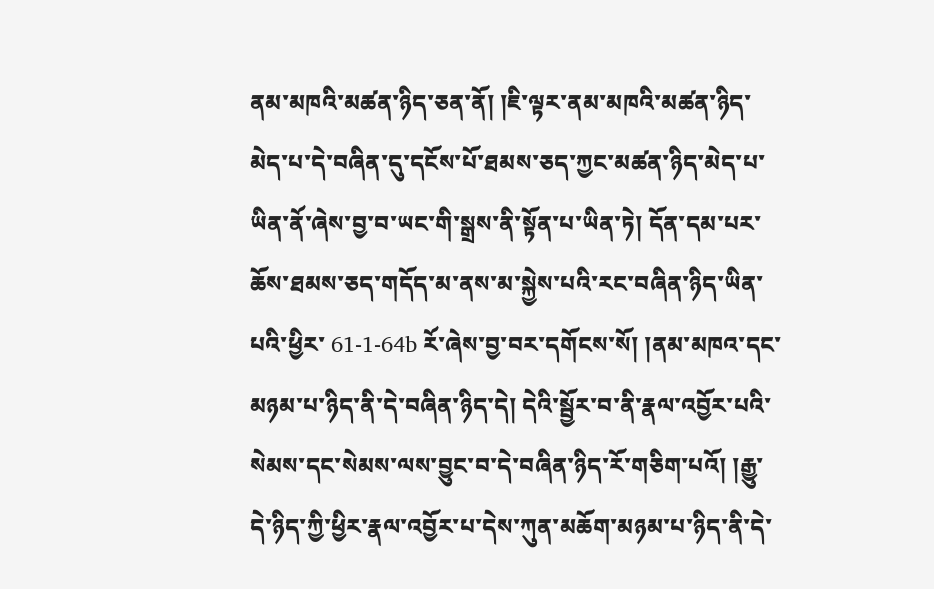ནམ་མཁའི་མཚན་ཉིད་ཅན་ནོ། །ཇི་ལྟར་ནམ་མཁའི་མཚན་ཉིད་མེད་པ་དེ་བཞིན་དུ་དངོས་པོ་ཐམས་ཅད་ཀྱང་མཚན་ཉིད་མེད་པ་ཡིན་ནོ་ཞེས་བྱ་བ་ཡང་གི་སྒྲས་ནི་སྟོན་པ་ཡིན་ཏེ། དོན་དམ་པར་ཆོས་ཐམས་ཅད་གདོད་མ་ནས་མ་སྐྱེས་པའི་རང་བཞིན་ཉིད་ཡིན་པའི་ཕྱིར་ 61-1-64b རོ་ཞེས་བྱ་བར་དགོངས་སོ། །ནམ་མཁའ་དང་མཉམ་པ་ཉིད་ནི་དེ་བཞིན་ཉིད་དེ། དེའི་སྦྱོར་བ་ནི་རྣལ་འབྱོར་པའི་སེམས་དང་སེམས་ལས་བྱུང་བ་དེ་བཞིན་ཉིད་རོ་གཅིག་པའོ། །རྒྱུ་དེ་ཉིད་ཀྱི་ཕྱིར་རྣལ་འབྱོར་པ་དེས་ཀུན་མཆོག་མཉམ་པ་ཉིད་ནི་དེ་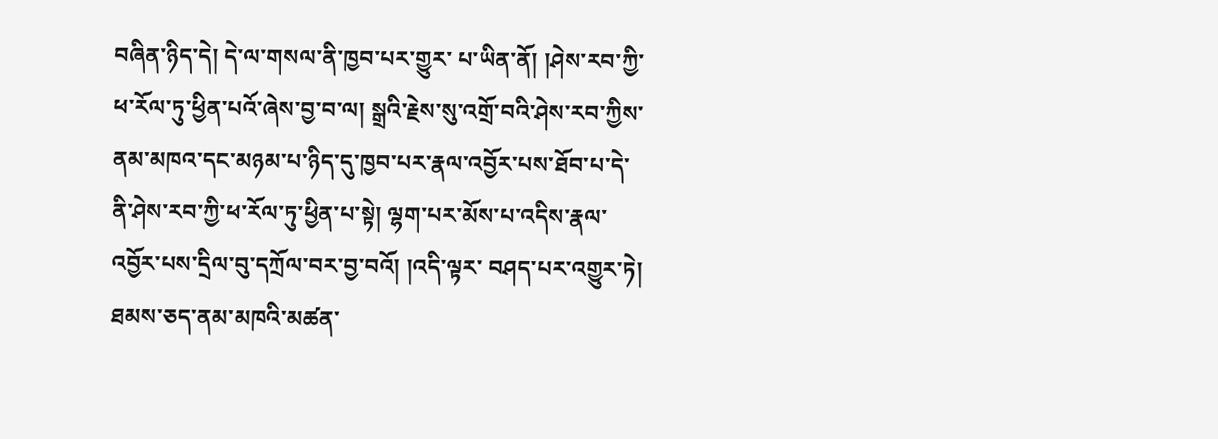བཞིན་ཉིད་དེ། དེ་ལ་གསལ་ནི་ཁྱབ་པར་གྱུར་ པ་ཡིན་ནོ། །ཤེས་རབ་ཀྱི་ཕ་རོལ་ཏུ་ཕྱིན་པའོ་ཞེས་བྱ་བ་ལ། སྒྲའི་རྗེས་སུ་འགྲོ་བའི་ཤེས་རབ་ཀྱིས་ནམ་མཁའ་དང་མཉམ་པ་ཉིད་དུ་ཁྱབ་པར་རྣལ་འབྱོར་པས་ཐོབ་པ་དེ་ནི་ཤེས་རབ་ཀྱི་ཕ་རོལ་ཏུ་ཕྱིན་པ་སྟེ། ལྷག་པར་མོས་པ་འདིས་རྣལ་འབྱོར་པས་དྲིལ་བུ་དཀྲོལ་བར་བྱ་བའོ། །འདི་ལྟར་ བཤད་པར་འགྱུར་ཏེ། ཐམས་ཅད་ནམ་མཁའི་མཚན་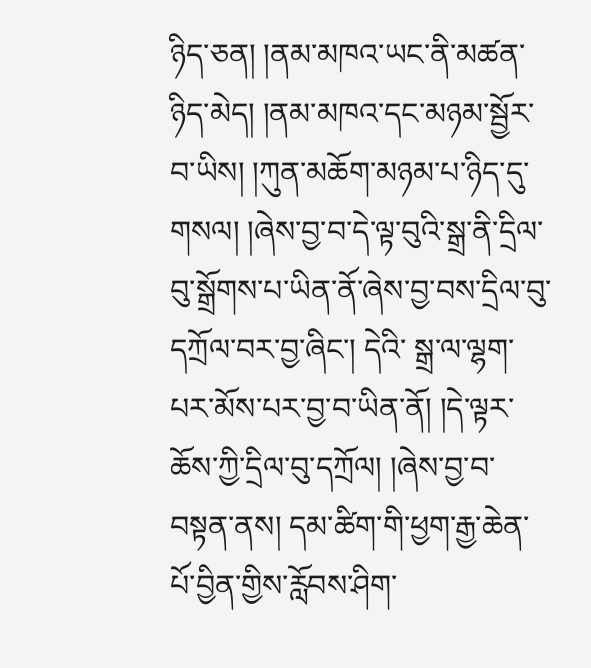ཉིད་ཅན། །ནམ་མཁའ་ཡང་ནི་མཚན་ཉིད་མེད། །ནམ་མཁའ་དང་མཉམ་སྦྱོར་བ་ཡིས། །ཀུན་མཆོག་མཉམ་པ་ཉིད་དུ་གསལ། །ཞེས་བྱ་བ་དེ་ལྟ་བུའི་སྒྲ་ནི་དྲིལ་བུ་སྒྲོགས་པ་ཡིན་ནོ་ཞེས་བྱ་བས་དྲིལ་བུ་དཀྲོལ་བར་བྱ་ཞིང་། དེའི་ སྒྲ་ལ་ལྷག་པར་མོས་པར་བྱ་བ་ཡིན་ནོ། །དེ་ལྟར་ཆོས་ཀྱི་དྲིལ་བུ་དཀྲོལ། །ཞེས་བྱ་བ་བསྟན་ནས། དམ་ཚིག་གི་ཕྱག་རྒྱ་ཆེན་པོ་བྱིན་གྱིས་རློབས་ཤིག་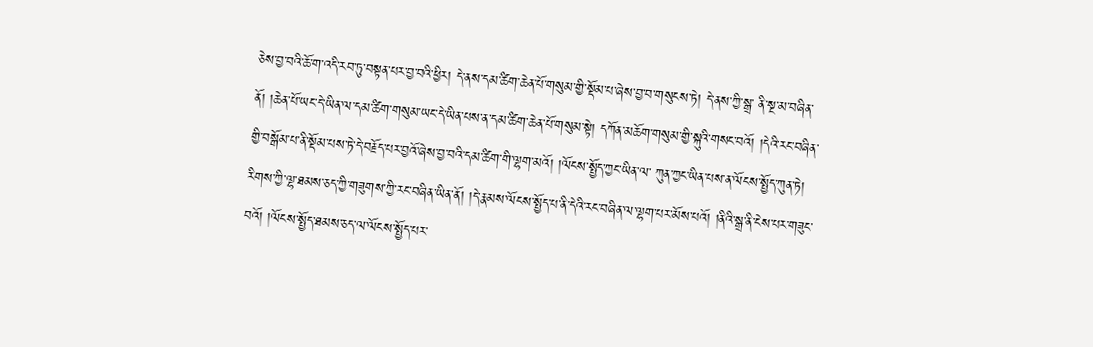ཅེས་བྱ་བའི་ཆོ་ག་འདི་རབ་ཏུ་བསྟན་པར་བྱ་བའི་ཕྱིར། དེ་ནས་དམ་ཚིག་ཆེན་པོ་གསུམ་གྱི་སྡོམ་པ་ཞེས་བྱ་བ་གསུངས་ཏེ། དེ་ནས་ཀྱི་སྒྲ་ ནི་སྔ་མ་བཞིན་ནོ། །ཆེན་པོ་ཡང་དེ་ཡིན་ལ་དམ་ཚིག་གསུམ་ཡང་དེ་ཡིན་པས་ན་དམ་ཚིག་ཆེན་པོ་གསུམ་སྟེ། དཀོན་མཆོག་གསུམ་གྱི་སྐུའི་གསང་བའོ། །དེའི་རང་བཞིན་གྱི་བསྒོམ་པ་ནི་སྡོམ་པས་ཏེ་དེ་བརྗོད་པར་བྱའོ་ཞེས་བྱ་བའི་དམ་ཚིག་གི་ལྷག་མའོ། །ལོངས་སྤྱོད་ཀྱང་ཡིན་ལ་ ཀུན་ཀྱང་ཡིན་པས་ན་ལོངས་སྤྱོད་ཀུན་ཏེ། རིགས་ཀྱི་ལྷ་ཐམས་ཅད་ཀྱི་གཟུགས་ཀྱི་རང་བཞིན་ཡིན་ནོ། །དེ་རྣམས་ལོངས་སྤྱོད་པ་ནི་དེའི་རང་བཞིན་ལ་ལྷག་པར་མོས་པའོ། །ནིའི་སྒྲ་ནི་ངེས་པར་གཟུང་བའོ། །ལོངས་སྤྱོད་ཐམས་ཅད་ལ་ལོངས་སྤྱོད་པར་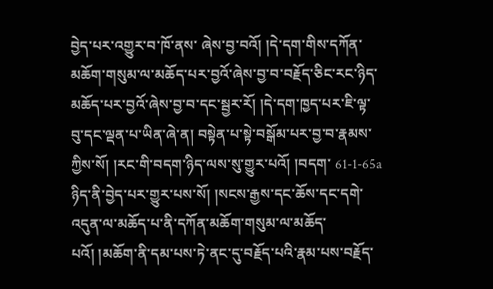བྱེད་པར་འགྱུར་བ་ཁོ་ནས་ ཞེས་བྱ་བའོ། །དེ་དག་གིས་དཀོན་མཆོག་གསུམ་ལ་མཆོད་པར་བྱའོ་ཞེས་བྱ་བ་བརྗོད་ཅིང་རང་ཉིད་མཆོད་པར་བྱའོ་ཞེས་བྱ་བ་དང་སྦྱར་རོ། །དེ་དག་ཁྱད་པར་ཇི་ལྟ་བུ་དང་ལྡན་པ་ཡིན་ཞེ་ན། བསྟེན་པ་སྟེ་བསྒོམ་པར་བྱ་བ་རྣམས་ཀྱིས་སོ། །རང་གི་བདག་ཉིད་ལས་སུ་གྱུར་པའོ། །བདག་ 61-1-65a ཉིད་ནི་བྱེད་པར་གྱུར་པས་སོ། །སངས་རྒྱས་དང་ཆོས་དང་དགེ་འདུན་ལ་མཆོད་པ་ནི་དཀོན་མཆོག་གསུམ་ལ་མཆོད་པའོ། །མཆོག་ནི་དམ་པས་ཏེ་ནང་དུ་བརྗོད་པའི་རྣམ་པས་བརྗོད་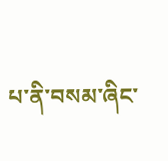པ་ནི་བསམ་ཞིང་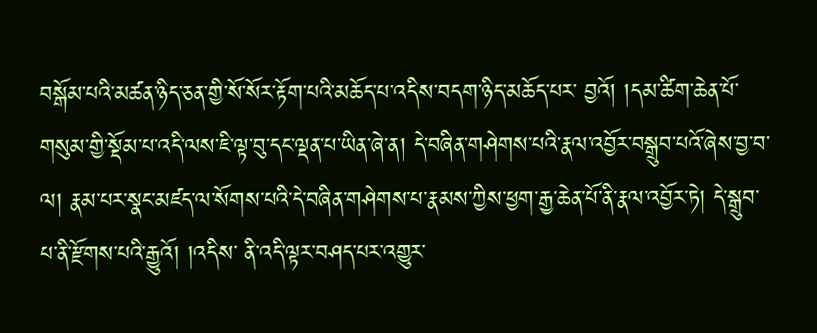བསྒོམ་པའི་མཚན་ཉིད་ཅན་གྱི་སོ་སོར་རྟོག་པའི་མཆོད་པ་འདིས་བདག་ཉིད་མཆོད་པར་ བྱའོ། །དམ་ཚིག་ཆེན་པོ་གསུམ་གྱི་སྡོམ་པ་འདི་ལས་ཇི་ལྟ་བུ་དང་ལྡན་པ་ཡིན་ཞེ་ན། དེ་བཞིན་གཤེགས་པའི་རྣལ་འབྱོར་བསྒྲུབ་པའོ་ཞེས་བྱ་བ་ལ། རྣམ་པར་སྣང་མཛད་ལ་སོགས་པའི་དེ་བཞིན་གཤེགས་པ་རྣམས་ཀྱིས་ཕྱག་རྒྱ་ཆེན་པོ་ནི་རྣལ་འབྱོར་ཏེ། དེ་སྒྲུབ་པ་ནི་རྫོགས་པའི་རྒྱུའོ། །འདིས་ ནི་འདི་ལྟར་བཤད་པར་འགྱུར་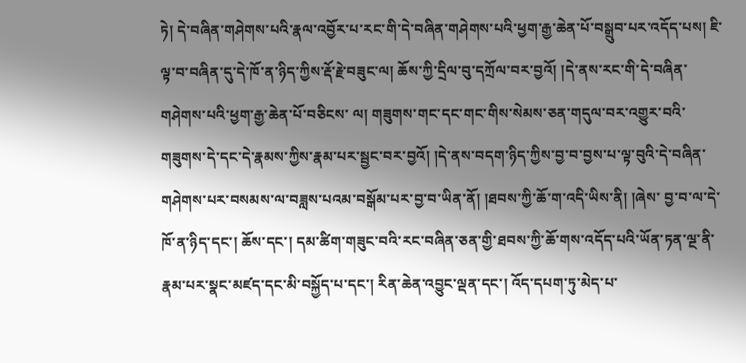ཏེ། དེ་བཞིན་གཤེགས་པའི་རྣལ་འབྱོར་པ་རང་གི་དེ་བཞིན་གཤེགས་པའི་ཕྱག་རྒྱ་ཆེན་པོ་བསྒྲུབ་པར་འདོད་པས། ཇི་ལྟ་བ་བཞིན་དུ་དེ་ཁོ་ན་ཉིད་ཀྱིས་རྡོ་རྗེ་བཟུང་ལ། ཆོས་ཀྱི་དྲིལ་བུ་དཀྲོལ་བར་བྱའོ། །དེ་ནས་རང་གི་དེ་བཞིན་གཤེགས་པའི་ཕྱག་རྒྱ་ཆེན་པོ་བཅིངས་ ལ། གཟུགས་གང་དང་གང་གིས་སེམས་ཅན་གདུལ་བར་འགྱུར་བའི་གཟུགས་དེ་དང་དེ་རྣམས་ཀྱིས་རྣམ་པར་སྦྱང་བར་བྱའོ། །དེ་ནས་བདག་ཉིད་ཀྱིས་བྱ་བ་བྱས་པ་ལྟ་བུའི་དེ་བཞིན་གཤེགས་པར་བསམས་ལ་བཟླས་པའམ་བསྒོམ་པར་བྱ་བ་ཡིན་ནོ། །ཐབས་ཀྱི་ཆོ་ག་འདི་ཡིས་ནི། །ཞེས་ བྱ་བ་ལ་དེ་ཁོ་ན་ཉིད་དང་། ཆོས་དང་། དམ་ཚིག་གཟུང་བའི་རང་བཞིན་ཅན་གྱི་ཐབས་ཀྱི་ཆོ་གས་འདོད་པའི་ཡོན་ཏན་ལྔ་ནི་རྣམ་པར་སྣང་མཛད་དང་མི་བསྐྱོད་པ་དང་། རིན་ཆེན་འབྱུང་ལྡན་དང་། འོད་དཔག་ཏུ་མེད་པ་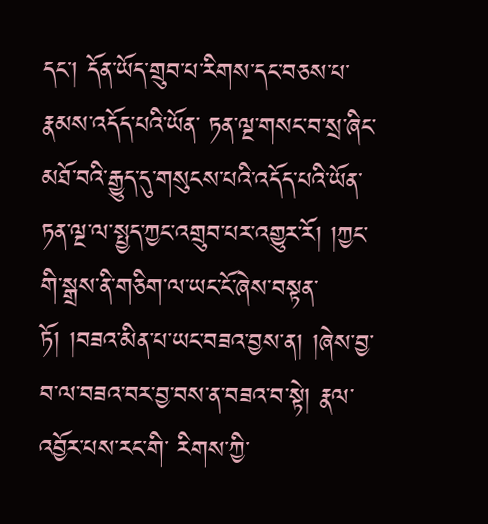དང་། དོན་ཡོད་གྲུབ་པ་རིགས་དང་བཅས་པ་རྣམས་འདོད་པའི་ཡོན་ ཏན་ལྔ་གསང་བ་སྲ་ཞིང་མཐོ་བའི་རྒྱུད་དུ་གསུངས་པའི་འདོད་པའི་ཡོན་ཏན་ལྔ་ལ་སྤྱད་ཀྱང་འགྲུབ་པར་འགྱུར་རོ། །ཀྱང་གི་སྒྲས་ནི་གཅིག་ལ་ཡང་ངོ་ཞེས་བསྟན་ཏོ། །བཟའ་མིན་པ་ཡང་བཟའ་བྱས་ན། །ཞེས་བྱ་བ་ལ་བཟའ་བར་བྱ་བས་ན་བཟའ་བ་སྟེ། རྣལ་འབྱོར་པས་རང་གི་ རིགས་ཀྱི་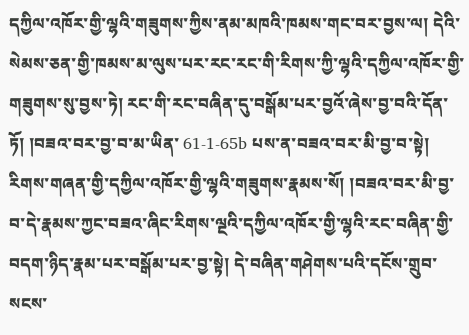དཀྱིལ་འཁོར་གྱི་ལྷའི་གཟུགས་ཀྱིས་ནམ་མཁའི་ཁམས་གང་བར་བྱས་ལ། དེའི་སེམས་ཅན་གྱི་ཁམས་མ་ལུས་པར་རང་རང་གི་རིགས་ཀྱི་ལྷའི་དཀྱིལ་འཁོར་གྱི་གཟུགས་སུ་བྱས་ཏེ། རང་གི་རང་བཞིན་དུ་བསྒོམ་པར་བྱའོ་ཞེས་བྱ་བའི་དོན་ཏོ། །བཟའ་བར་བྱ་བ་མ་ཡིན་ 61-1-65b པས་ན་བཟའ་བར་མི་བྱ་བ་སྟེ། རིགས་གཞན་གྱི་དཀྱིལ་འཁོར་གྱི་ལྷའི་གཟུགས་རྣམས་སོ། །བཟའ་བར་མི་བྱ་བ་དེ་རྣམས་ཀྱང་བཟའ་ཞིང་རིགས་ལྔའི་དཀྱིལ་འཁོར་གྱི་ལྷའི་རང་བཞིན་གྱི་བདག་ཉིད་རྣམ་པར་བསྒོམ་པར་བྱ་སྟེ། དེ་བཞིན་གཤེགས་པའི་དངོས་གྲུབ་སངས་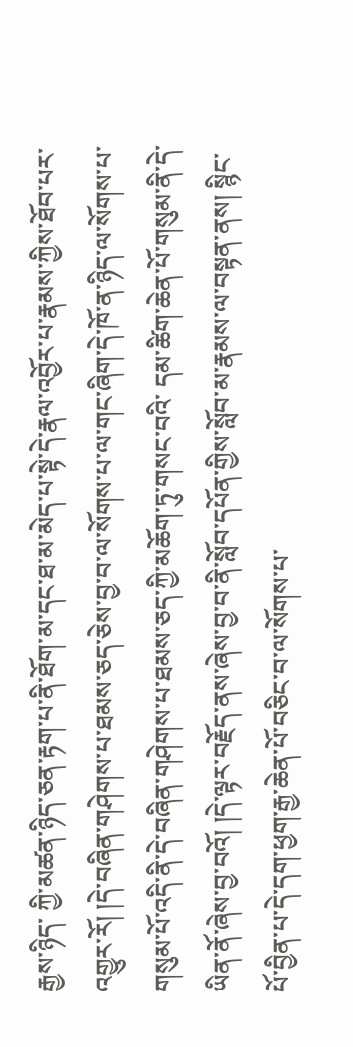རྒྱས་ཉིད་ ཀྱི་མཚན་ཉིད་ཅན་རྟག་པ་ནི་ཐོག་མ་དང་ཐ་མ་མེད་པ་སྟེ་དེ་རྣལ་འབྱོར་པ་རྣམས་ཀྱིས་ཐོབ་པར་འགྱུར་རོ། །དེ་བཞིན་གཤེགས་པ་ཐམས་ཅད་ཅེས་བྱ་བ་ལ་སོགས་པ་ལ་གང་ཞིག་དེ་ཁོ་ན་ཉིད་ལ་སོགས་པ་གསུམ་པོ་འདི་ནི་དེ་བཞིན་གཤེགས་པ་ཐམས་ཅད་ཀྱི་མཆོག་ཏུ་གསང་བའི་ དམ་ཚིག་ཆེན་པོ་གསུམ་ནི་དེ་ཡིན་ནོ་ཞེས་བྱ་བའོ། །དེ་ལྟར་བརྗོད་ནས་ཞེས་བྱ་བ་ནི་སློབ་དཔོན་གྱིས་སློབ་མ་རྣམས་ལ་བསྟན་ནས། སྙིང་པོ་བྱིན་པ་དེ་དག་ཕྱག་རྒྱ་ཆེན་པོ་བཅིང་བ་ལ་སོགས་པ་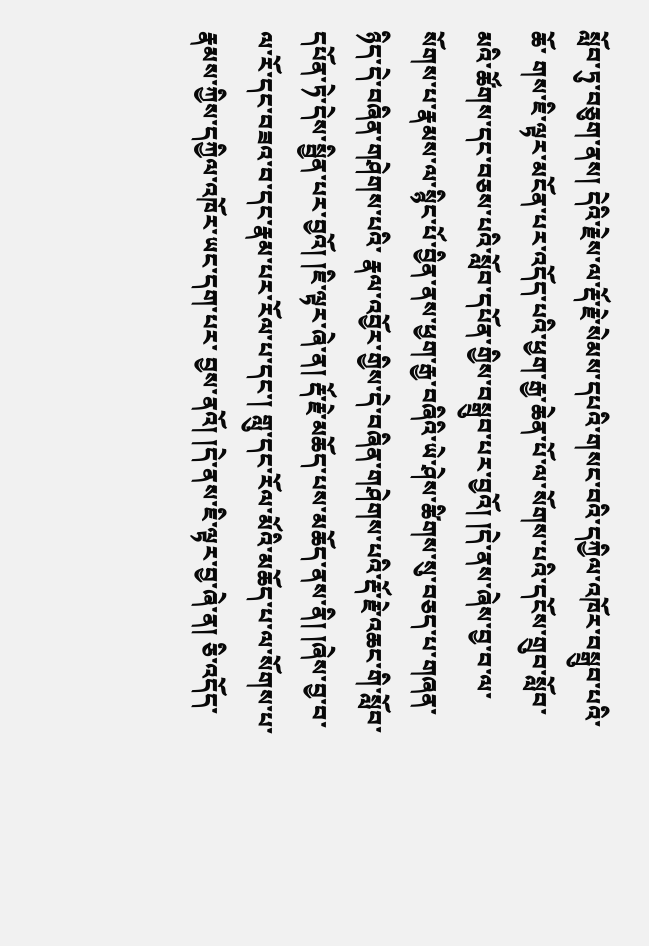སློབ་ཏུ་བཅུག་ནས། དེའི་རྗེས་ལ་རྡོ་རྗེ་སེམས་དཔའི་གསང་བའི་དཀྱིལ་འཁོར་བསྒྲུབ་པའི་ཆོ་ གས་ཇི་ལྟར་མངོན་པར་འདོད་པའི་ཕྱག་རྒྱ་ཆེན་པོ་ལ་སོགས་པའི་དངོས་གྲུབ་སློབ་མའི་ཚོགས་དང་བཅས་པའི་སློབ་དཔོན་གྱིས་བསྒྲུབ་པར་བྱའོ། །དེ་ནས་ཞེས་བྱ་བ་ལ་སོགས་པ་རྣམས་ལ་སྙིང་པོ་བྱིན་ནས་ཕྱག་རྒྱ་བཞིའི་ཡེ་ཤེས་ཚིགས་སུ་བཅད་པ་གཞན་ཉིད་དེ་བཞིན་གཤེགས་པའི་ རྣལ་འབྱོར་གྱིས་དེ་བཞིན་གཤེགས་པའི་རྡོ་རྗེ་འཆང་གི་སློབ་དཔོན་ཏེ་དེས་སྦྱིན་པར་བྱའོ། །ཇི་ལྟར་ཞེ་ན། རྡོ་རྗེ་མཆོད་པས་མཆོད་ནས་ནི། །ཞེས་བྱ་བ་ལ་རོ་དང་བཟའ་བ་དང་རྣམ་པར་རོལ་པ་དང་། གླུ་དང་རོལ་མོའི་མཆོད་པ་ལ་སོགས་པ་རྣམས་ཀྱིས་དཀྱིལ་འཁོར་ཡང་དག་པར་ བྱས་ནའོ། །དེ་ནས་ཇི་ལྟར་བྱ་ཞེ་ན། ཅི་འདོད་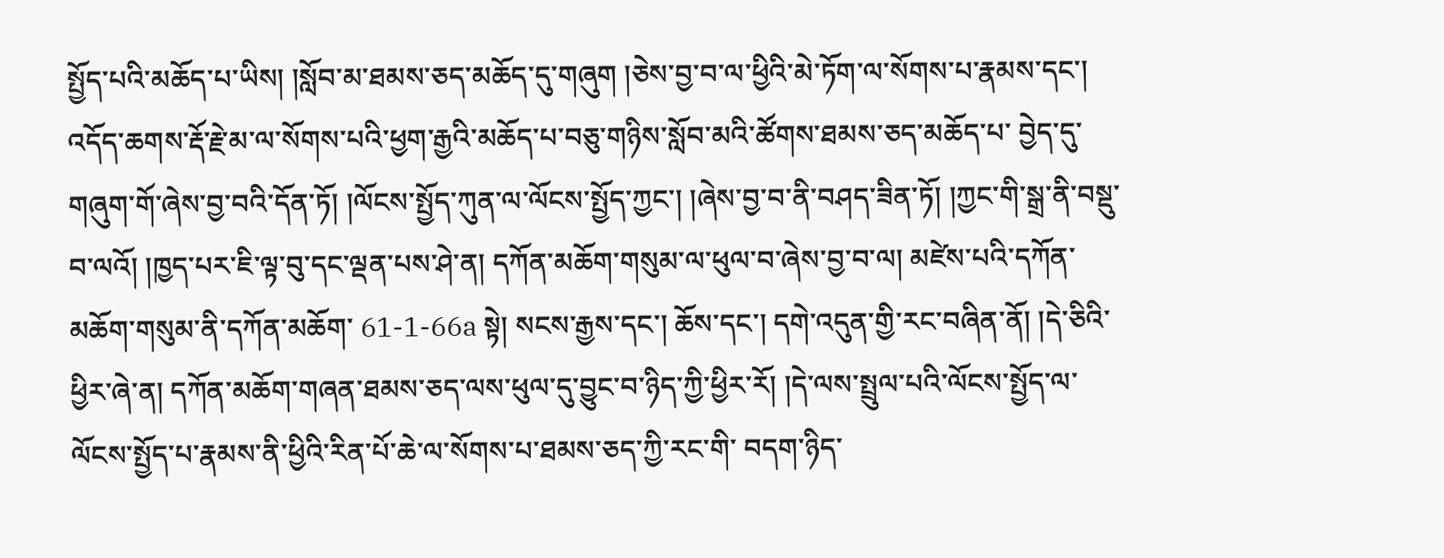སྤྱོད་པའི་མཆོད་པ་ཡིས། །སློབ་མ་ཐམས་ཅད་མཆོད་དུ་གཞུག །ཅེས་བྱ་བ་ལ་ཕྱིའི་མེ་ཏོག་ལ་སོགས་པ་རྣམས་དང་། འདོད་ཆགས་རྡོ་རྗེ་མ་ལ་སོགས་པའི་ཕྱག་རྒྱའི་མཆོད་པ་བཅུ་གཉིས་སློབ་མའི་ཚོགས་ཐམས་ཅད་མཆོད་པ་ བྱེད་དུ་གཞུག་གོ་ཞེས་བྱ་བའི་དོན་ཏོ། །ལོངས་སྤྱོད་ཀུན་ལ་ལོངས་སྤྱོད་ཀྱང་། །ཞེས་བྱ་བ་ནི་བཤད་ཟིན་ཏོ། །ཀྱང་གི་སྒྲ་ནི་བསྡུ་བ་ལའོ། །ཁྱད་པར་ཇི་ལྟ་བུ་དང་ལྡན་པས་ཤེ་ན། དཀོན་མཆོག་གསུམ་ལ་ཕུལ་བ་ཞེས་བྱ་བ་ལ། མཛེས་པའི་དཀོན་མཆོག་གསུམ་ནི་དཀོན་མཆོག་ 61-1-66a སྟེ། སངས་རྒྱས་དང་། ཆོས་དང་། དགེ་འདུན་གྱི་རང་བཞིན་ནོ། །དེ་ཅིའི་ཕྱིར་ཞེ་ན། དཀོན་མཆོག་གཞན་ཐམས་ཅད་ལས་ཕུལ་དུ་བྱུང་བ་ཉིད་ཀྱི་ཕྱིར་རོ། །དེ་ལས་སྤྲུལ་པའི་ལོངས་སྤྱོད་ལ་ལོངས་སྤྱོད་པ་རྣམས་ནི་ཕྱིའི་རིན་པོ་ཆེ་ལ་སོགས་པ་ཐམས་ཅད་ཀྱི་རང་གི་ བདག་ཉིད་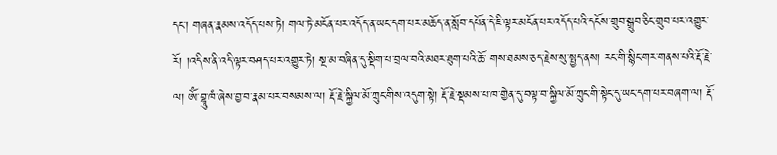དང་། གཞན་རྣམས་འདོད་པས་ཏེ། གལ་ཏེ་མངོན་པར་འདོད་ན་ཡང་དག་པར་མཆོད་ན་སློབ་དཔོན་དེ་ཇི་ལྟར་མངོན་པར་འདོད་པའི་དངོས་གྲུབ་སྒྲུབ་ཅིང་གྲུབ་པར་འགྱུར་རོ། །འདིས་ནི་འདི་ལྟར་བཤད་པར་འགྱུར་ཏེ། སྔ་མ་བཞིན་དུ་སྡིག་པ་བྲལ་བའི་མཐར་ཐུག་པའི་ཆོ་ གས་ཐམས་ཅད་རྗེས་སུ་སྤྱད་ནས། རང་གི་སྙིང་གར་གནས་པའི་རྡོ་རྗེ་ལ། ཨོཾ་བྷཱུ་ཁཾ་ཞེས་བྱ་བ་རྣམ་པར་བསམས་ལ། རྡོ་རྗེ་སྐྱིལ་མོ་ཀྲུང་གིས་འདུག་སྟེ། རྡོ་རྗེ་སྡམས་པ་ཁ་གྱེན་དུ་བལྟ་བ་སྐྱིལ་མོ་ཀྲུང་གི་སྟེང་དུ་ཡང་དག་པར་བཞག་ལ། རྡོ་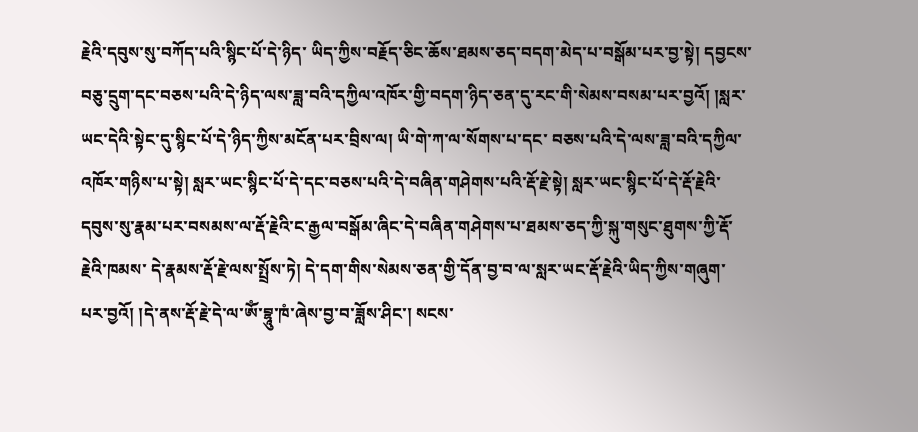རྗེའི་དབུས་སུ་བཀོད་པའི་སྙིང་པོ་དེ་ཉིད་ ཡིད་ཀྱིས་བརྗོད་ཅིང་ཆོས་ཐམས་ཅད་བདག་མེད་པ་བསྒོམ་པར་བྱ་སྟེ། དབྱངས་བཅུ་དྲུག་དང་བཅས་པའི་དེ་ཉིད་ལས་ཟླ་བའི་དཀྱིལ་འཁོར་གྱི་བདག་ཉིད་ཅན་དུ་རང་གི་སེམས་བསམ་པར་བྱའོ། །སླར་ཡང་དེའི་སྟེང་དུ་སྙིང་པོ་དེ་ཉིད་ཀྱིས་མངོན་པར་བྲིས་ལ། ཡི་གེ་ཀ་ལ་སོགས་པ་དང་ བཅས་པའི་དེ་ལས་ཟླ་བའི་དཀྱིལ་འཁོར་གཉིས་པ་སྟེ། སླར་ཡང་སྙིང་པོ་དེ་དང་བཅས་པའི་དེ་བཞིན་གཤེགས་པའི་རྡོ་རྗེ་སྟེ། སླར་ཡང་སྙིང་པོ་དེ་རྡོ་རྗེའི་དབུས་སུ་རྣམ་པར་བསམས་ལ་རྡོ་རྗེའི་ང་རྒྱལ་བསྒོམ་ཞིང་དེ་བཞིན་གཤེགས་པ་ཐམས་ཅད་ཀྱི་སྐུ་གསུང་ཐུགས་ཀྱི་རྡོ་རྗེའི་ཁམས་ དེ་རྣམས་རྡོ་རྗེ་ལས་སྤྲོས་ཏེ། དེ་དག་གིས་སེམས་ཅན་གྱི་དོན་བྱ་བ་ལ་སླར་ཡང་རྡོ་རྗེའི་ཡིད་ཀྱིས་གཞུག་པར་བྱའོ། །དེ་ནས་རྡོ་རྗེ་དེ་ལ་ཨོཾ་བྷཱུ་ཁཾ་ཞེས་བྱ་བ་ཟློས་ཤིང་། སངས་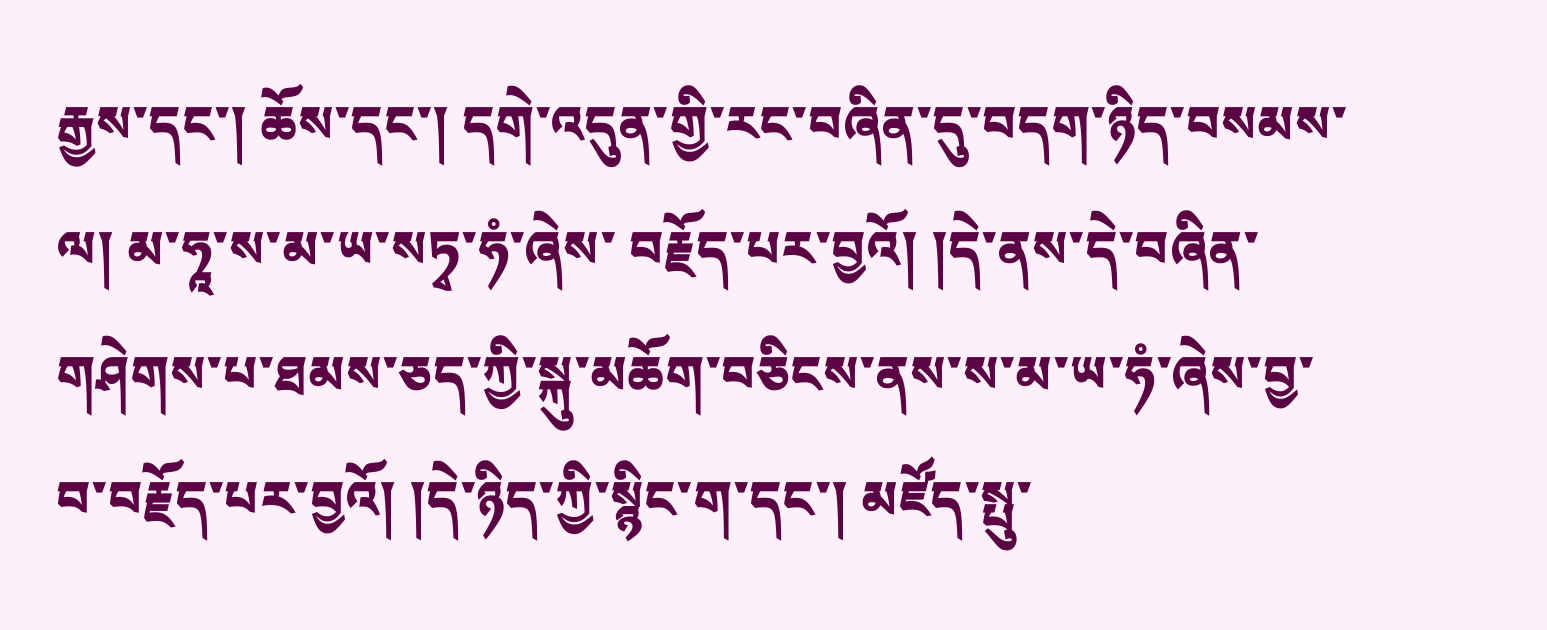རྒྱས་དང་། ཆོས་དང་། དགེ་འདུན་གྱི་རང་བཞིན་དུ་བདག་ཉིད་བསམས་ལ། མ་ཧཱ་ས་མ་ཡ་སཏྭ་ཧཾ་ཞེས་ བརྗོད་པར་བྱའོ། །དེ་ནས་དེ་བཞིན་གཤེགས་པ་ཐམས་ཅད་ཀྱི་སྐུ་མཆོག་བཅིངས་ནས་ས་མ་ཡ་ཧཾ་ཞེས་བྱ་བ་བརྗོད་པར་བྱའོ། །དེ་ཉིད་ཀྱི་སྙིང་ག་དང་། མཛོད་སྤུ་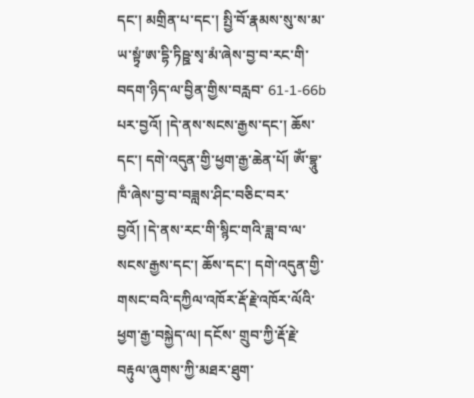དང་། མགྲིན་པ་དང་། སྤྱི་བོ་རྣམས་སུ་ས་མ་ཡ་སྟྭཾ་ཨ་དྷི་ཏིཥྛ་སྭ་མཾ་ཞེས་བྱ་བ་རང་གི་བདག་ཉིད་ལ་བྱིན་གྱིས་བརླབ་ 61-1-66b པར་བྱའོ། །དེ་ནས་སངས་རྒྱས་དང་། ཆོས་དང་། དགེ་འདུན་གྱི་ཕྱག་རྒྱ་ཆེན་པོ། ཨོཾ་བྷཱུ་ཁྃ་ཞེས་བྱ་བ་བཟླས་ཤིང་བཅིང་བར་བྱའོ། །དེ་ནས་རང་གི་སྙིང་གའི་ཟླ་བ་ལ་སངས་རྒྱས་དང་། ཆོས་དང་། དགེ་འདུན་གྱི་གསང་བའི་དཀྱིལ་འཁོར་རྡོ་རྗེ་འཁོར་ལོའི་ཕྱག་རྒྱ་བསྐྱེད་ལ། དངོས་ གྲུབ་ཀྱི་རྡོ་རྗེ་བརྟུལ་ཞུགས་ཀྱི་མཐར་ཐུག་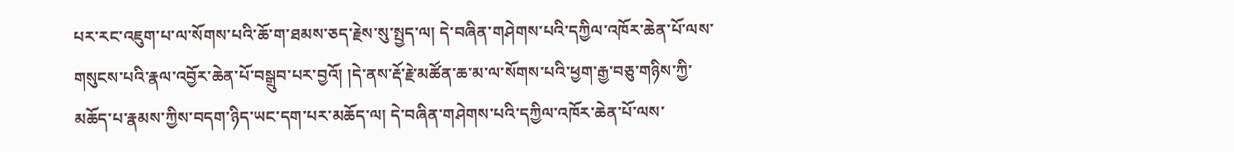པར་རང་འཇུག་པ་ལ་སོགས་པའི་ཆོ་ག་ཐམས་ཅད་རྗེས་སུ་སྤྱད་ལ། དེ་བཞིན་གཤེགས་པའི་དཀྱིལ་འཁོར་ཆེན་པོ་ལས་གསུངས་པའི་རྣལ་འབྱོར་ཆེན་པོ་བསྒྲུབ་པར་བྱའོ། །དེ་ནས་རྡོ་རྗེ་མཚོན་ཆ་མ་ལ་སོགས་པའི་ཕྱག་རྒྱ་བཅུ་གཉིས་ཀྱི་ མཆོད་པ་རྣམས་ཀྱིས་བདག་ཉིད་ཡང་དག་པར་མཆོད་ལ། དེ་བཞིན་གཤེགས་པའི་དཀྱིལ་འཁོར་ཆེན་པོ་ལས་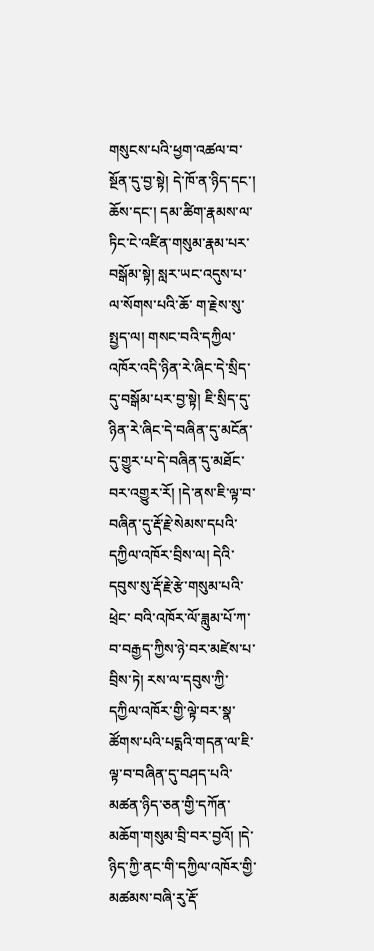གསུངས་པའི་ཕྱག་འཚལ་བ་སྔོན་དུ་བྱ་སྟེ། དེ་ཁོ་ན་ཉིད་དང་། ཆོས་དང་། དམ་ཚིག་རྣམས་ལ་ཏིང་ངེ་འཛིན་གསུམ་རྣམ་པར་བསྒོམ་སྟེ། སླར་ཡང་འདུས་པ་ལ་སོགས་པའི་ཆོ་ ག་རྗེས་སུ་སྤྱད་ལ། གསང་བའི་དཀྱིལ་འཁོར་འདི་ཉིན་རེ་ཞིང་དེ་སྲིད་དུ་བསྒོམ་པར་བྱ་སྟེ། ཇི་སྲིད་དུ་ཉིན་རེ་ཞིང་དེ་བཞིན་དུ་མངོན་དུ་གྱུར་པ་དེ་བཞིན་དུ་མཐོང་བར་འགྱུར་རོ། །དེ་ནས་ཇི་ལྟ་བ་བཞིན་དུ་རྡོ་རྗེ་སེམས་དཔའི་དཀྱིལ་འཁོར་བྲིས་ལ། དེའི་དབུས་སུ་རྡོ་རྗེ་རྩེ་གསུམ་པའི་ཕྲེང་ བའི་འཁོར་ལོ་ཟླུམ་པོ་ཀ་བ་བརྒྱད་ཀྱིས་ཉེ་བར་མཛེས་པ་བྲིས་ཏེ། རས་ལ་དབུས་ཀྱི་དཀྱིལ་འཁོར་གྱི་ལྟེ་བར་སྣ་ཚོགས་པའི་པདྨའི་གདན་ལ་ཇི་ལྟ་བ་བཞིན་དུ་བཤད་པའི་མཚན་ཉིད་ཅན་གྱི་དཀོན་མཆོག་གསུམ་བྲི་བར་བྱའོ། །དེ་ཉིད་ཀྱི་ནང་གི་དཀྱིལ་འཁོར་གྱི་མཚམས་བཞི་རུ་རྡོ་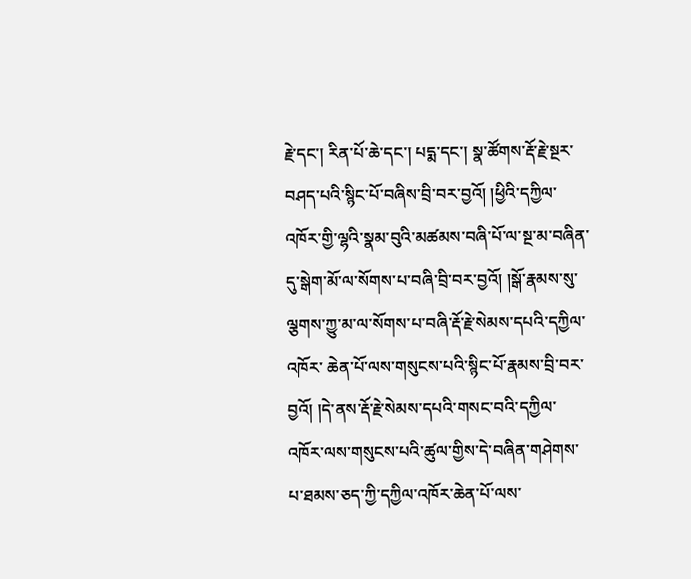རྗེ་དང་། རིན་པོ་ཆེ་དང་། པདྨ་དང་། སྣ་ཚོགས་རྡོ་རྗེ་སྔར་བཤད་པའི་སྙིང་པོ་བཞིས་བྲི་བར་བྱའོ། །ཕྱིའི་དཀྱིལ་འཁོར་གྱི་ལྷའི་སྣམ་བུའི་མཚམས་བཞི་པོ་ལ་སྔ་མ་བཞིན་དུ་སྒེག་མོ་ལ་སོགས་པ་བཞི་བྲི་བར་བྱའོ། །སྒོ་རྣམས་སུ་ལྕགས་ཀྱུ་མ་ལ་སོགས་པ་བཞི་རྡོ་རྗེ་སེམས་དཔའི་དཀྱིལ་འཁོར་ ཆེན་པོ་ལས་གསུངས་པའི་སྙིང་པོ་རྣམས་བྲི་བར་བྱའོ། །དེ་ནས་རྡོ་རྗེ་སེམས་དཔའི་གསང་བའི་དཀྱིལ་འཁོར་ལས་གསུངས་པའི་ཚུལ་གྱིས་དེ་བཞིན་གཤེགས་པ་ཐམས་ཅད་ཀྱི་དཀྱིལ་འཁོར་ཆེན་པོ་ལས་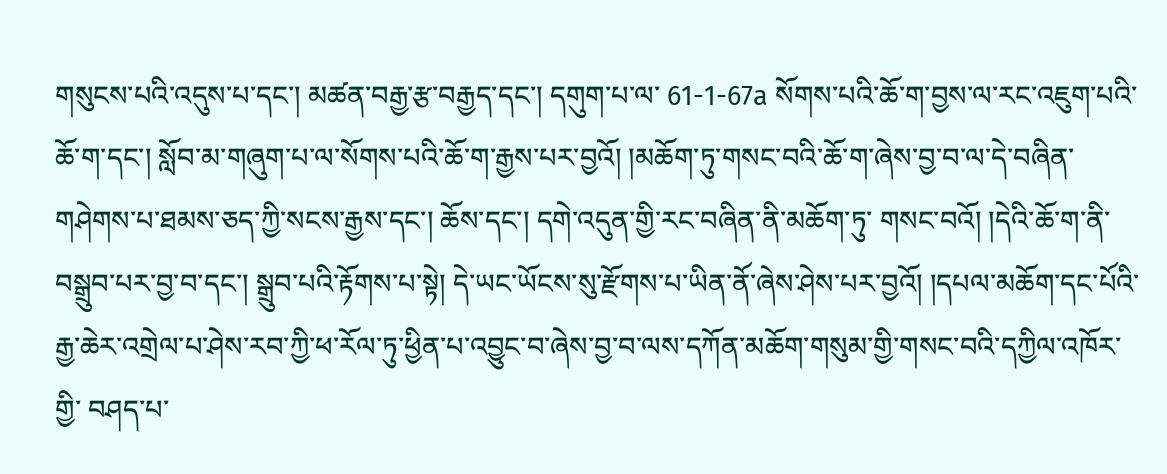གསུངས་པའི་འདུས་པ་དང་། མཚན་བརྒྱ་རྩ་བརྒྱད་དང་། དགུག་པ་ལ་ 61-1-67a སོགས་པའི་ཆོ་ག་བྱས་ལ་རང་འཇུག་པའི་ཆོ་ག་དང་། སློབ་མ་གཞུག་པ་ལ་སོགས་པའི་ཆོ་ག་རྒྱས་པར་བྱའོ། །མཆོག་ཏུ་གསང་བའི་ཆོ་ག་ཞེས་བྱ་བ་ལ་དེ་བཞིན་གཤེགས་པ་ཐམས་ཅད་ཀྱི་སངས་རྒྱས་དང་། ཆོས་དང་། དགེ་འདུན་གྱི་རང་བཞིན་ནི་མཆོག་ཏུ་ གསང་བའོ། །དེའི་ཆོ་ག་ནི་བསྒྲུབ་པར་བྱ་བ་དང་། སྒྲུབ་པའི་རྟོགས་པ་སྟེ། དེ་ཡང་ཡོངས་སུ་རྫོགས་པ་ཡིན་ནོ་ཞེས་ཤེས་པར་བྱའོ། །དཔལ་མཆོག་དང་པོའི་རྒྱ་ཆེར་འགྲེལ་པ་ཤེས་རབ་ཀྱི་ཕ་རོལ་ཏུ་ཕྱིན་པ་འབྱུང་བ་ཞེས་བྱ་བ་ལས་དཀོན་མཆོག་གསུམ་གྱི་གསང་བའི་དཀྱིལ་འཁོར་གྱི་ བཤད་པ་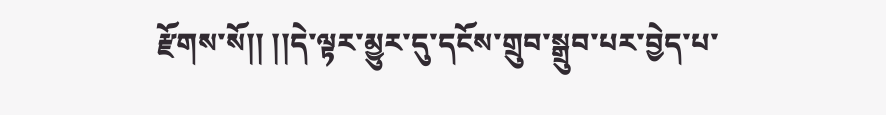རྫོགས་སོ།། །།དེ་ལྟར་མྱུར་དུ་དངོས་གྲུབ་སྒྲུབ་པར་བྱེད་པ་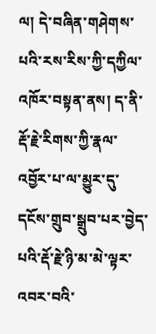ལ། དེ་བཞིན་གཤེགས་པའི་རས་རིས་ཀྱི་དཀྱིལ་འཁོར་བསྟན་ནས། ད་ནི་རྡོ་རྗེ་རིགས་ཀྱི་རྣལ་འབྱོར་པ་ལ་མྱུར་དུ་དངོས་གྲུབ་སྒྲུབ་པར་བྱེད་པའི་རྡོ་རྗེ་ཉི་མ་མེ་ལྟར་འབར་བའི་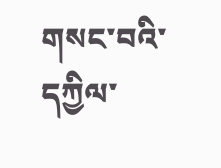གསང་བའི་དཀྱིལ་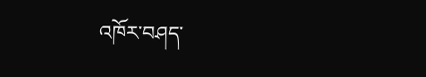འཁོར་བཤད་